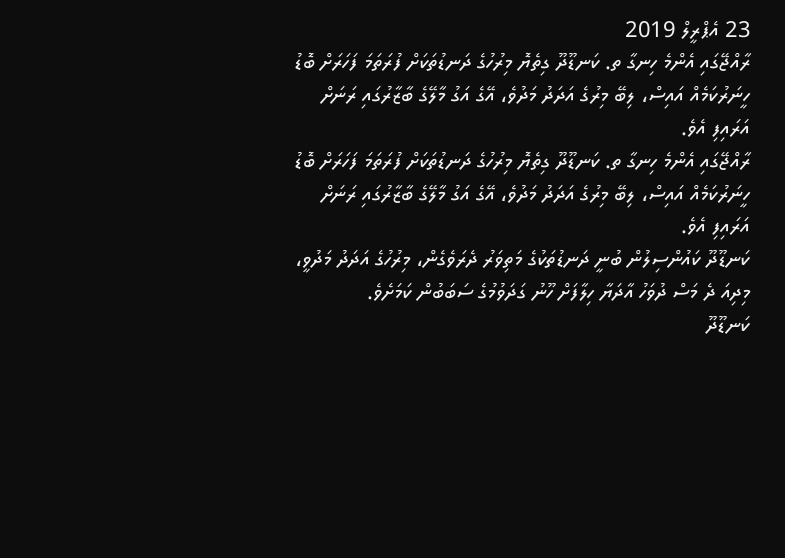23 އެޕްރީލް 2019
ރާއްޖޭގައި އެންމެ ހިނގާ ތ. ކަނޑޫދޫ ގިތެޔޮ މިރުހުގެ ދަނޑުތަކަށް ފުރަތަމަ ފަހަރަށް ބޮޑު ހީނަރުކަމެއް އައިސް، ލިބޭ މިރުގެ އަދަދު މަދުވެ، އޭގެ އަގު މާލޭގެ ބާޒާރުގައި ރަނަށް އަރައިފި އެވެ.
ރާއްޖޭގައި އެންމެ ހިނގާ ތ. ކަނޑޫދޫ ގިތެޔޮ މިރުހުގެ ދަނޑުތަކަށް ފުރަތަމަ ފަހަރަށް ބޮޑު ހީނަރުކަމެއް އައިސް، ލިބޭ މިރުގެ އަދަދު މަދުވެ، އޭގެ އަގު މާލޭގެ ބާޒާރުގައި ރަނަށް އަރައިފި އެވެ.
ކަނޑޫދޫ ކައުންސިލުން ބުނީ ދަނޑުތަކުގެ މަތިވަރު ދެރަވެގެން، މިރުހުގެ އަދަދު މަދުވީ، މިދިއަ ދެ މަސް ދުވަހު އާދަޔާ ހިލާފަށް ހޫނު ގަދަވުމުގެ ސަބަބުން ކަމަށެވެ.
ކަނޑޫދޫ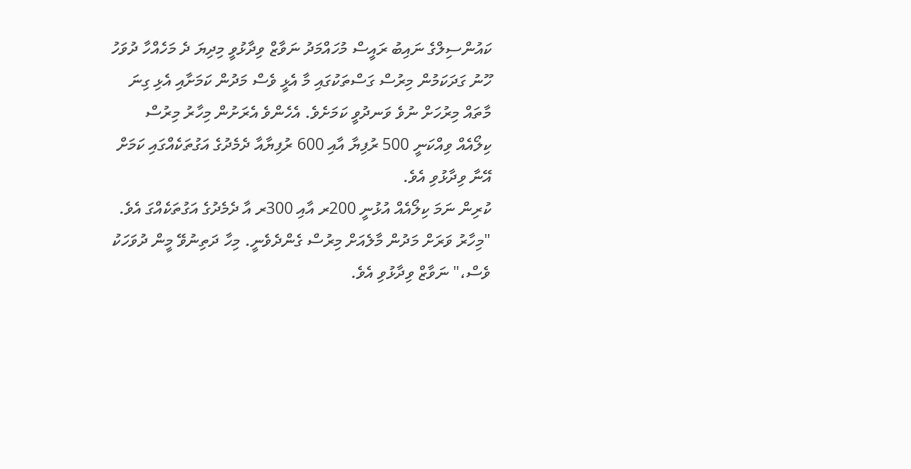ކައުންސިލްގެ ނައިބު ރައީސް މުހައްމަދު ނަވާޒް ވިދާޅުވީ މިދިޔަ ދެ މަހެއްހާ ދުވަހު ހޫނު ގަދަކަމުން މިރުސް ގަސްތަކުގައި މާ އެޅީ ވެސް މަދުން ކަމަށާއި އެޅި ގިނަ މާތައް މިރުހަށް ނުވެ ވަނދުވީ ކަމަށެވެ. އެހެންވެ އެރަށުން މިހާރު މިރުސް ކިލޯއެއް ވިއްކަނީ 500 ރުފިޔާ އާއި 600 ރުފިޔާއާ ދެމެދުގެ އަގުތަކެއްގައި ކަމަށް އޭނާ ވިދާޅުވި އެވެ.
ކުރިން ނަމަ ކިލޯއެއް އުޅުނީ 200ރ އާއި 300ރ އާ ދެމެދުގެ އަގުތަކެއްގަ އެވެ.
"މިހާރު ވަރަށް މަދުން މާލެއަށް މިރުސް ގެންދެވެނީ. މިހާ ދަތިނުވޭ މީން ދުވަހަކު ވެސް،" ނަވާޒް ވިދާޅުވި އެވެ.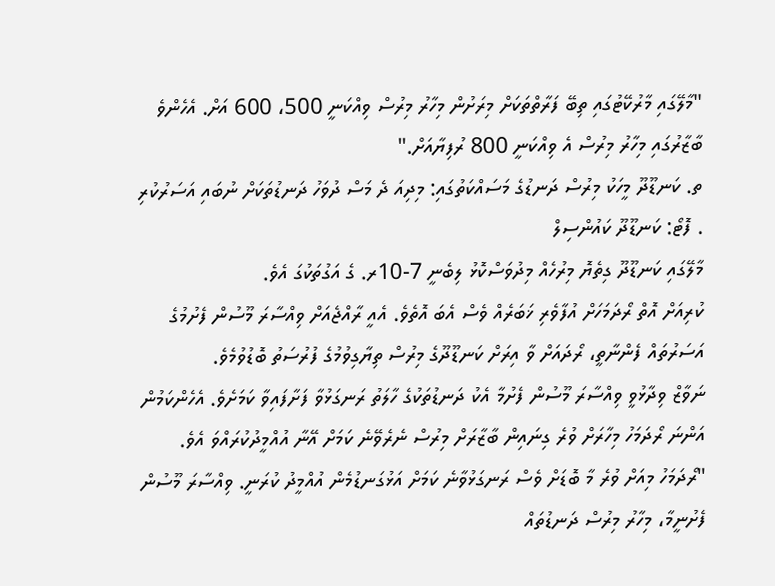"މާލޭގައި މާރުކޭޓުގައި ތިބޭ ފަރާތްތަކަށް މިރަށުން މިހާރު މިރުސް ވިއްކަނީ 500، 600 އަށް. އެހެންވެ ބާޒާރުގައި މިހާރު މިރުސް އެ ވިއްކަނީ 800 ރުފިޔާއަށް."
ތ. ކަނޑޫދޫ މީހަކު މިރުސް ދަނޑުގެ މަސައްކަތުގައި: މިދިއަ ދެ މަސް ދުވަހު ދަނޑުތަކަށް ނުބައި އަސަރުކުރި . ފޮޓޯ: ކަނޑޫދޫ ކައުންސިލް
މާލޭގައި ކަނޑޫދޫ ގިތެޔޮ މިރުހެއް މިދުވަސްކޮޅު ލިބެނީ 7-10ރ. ގެ އަގުތަކުގަ އެވެ.
ކުރިއަށް އޮތް ރޯދަމަހަށް އުފާވެރި ޚަބަރެއް ވެސް އެބަ އޮތެވެ. އެއީ ރާއްޖެއަށް ވިއްސާރަ މޫސުން ފެށުމުގެ އަސަރުތައް ފެންނާތީ، ރޯދައަށް ވާ އިރަށް ކަނޑޫދޫގެ މިރުސް ތިޔާގިވުމުގެ ފުރުސަތު ބޮޑުވުމެވެ.
ނަވާޒް ވިދާޅުވީ ވިއްސާރަ މޫސުން ފެށުމާ އެކު ދަނޑުތަކުގެ ހާލަތު ރަނގަޅުވާ ފަށާފައިވާ ކަމަށެވެ. އެހެންކަމުން އަންނަ ރޯދަމަހު މިހާރަށް ވުރެ ގިނައިން ބާޒާރަށް މިރުސް ނެރެވޭނެ ކަމަށް އޭނާ އުއްމީދުކުރައްވަ އެވެ.
"ރޯދަމަހު މިއަށް ވުރެ މާ ބޮޑަށް ވެސް ރަނގަޅުވާނެ ކަމަށް އަޅުގަނޑުމެން އުއްމީދު ކުރަނީ. ވިއްސާރަ މޫސުން ފެށުނީމާ، މިހާރު މިރުސް ދަނޑުތައް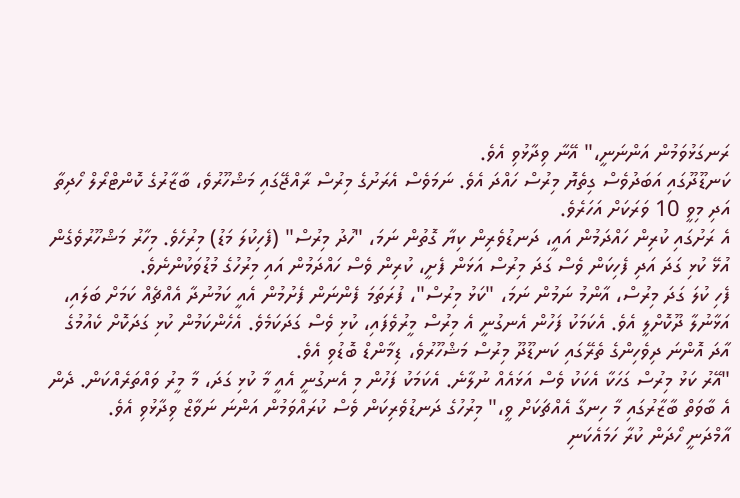ރަނގަޅުވަމުން އަންނަނީ،" އޭނާ ވިދާޅުވި އެވެ.
ކަނޑޫދޫގައި އަބަދުވެސް ގިތެޔޮ މިރުސް ހައްދަ އެވެ. ނަމަވެސް އެރަށުގެ މިރުސް ރާއްޖޭގައި މަޝްހޫރުވެ، ބާޒާރުގެ ކޮންޓްރޯލް ހޯދިތާ އަދި މިވީ 10 ވަރަކަށް އަހަރެވެ.
އެ ރަށުގައި ކުރިން ހައްދަމުން އައީ، ދަނޑުވެރިން ކިޔާ ގޮތުން ނަމަ، "ހުދު މިރުސް" (ފެހިކުލަ މަޑު) މިރުހެވެ. މިހާރު މަޝްހޫރުވެގެން އުޅޭ ކުޅި ގަދަ އަދި ފެހިކަން ވެސް ގަދަ މިރުސް އަޅަން ފެށީ، ކުރިން ވެސް ހައްދަމުން އައި މިރުހުގެ މުޑުވަކުންނެވެ.
ފެހި ކުލަ ގަދަ މިރުސް، އާންމު ނަމުން ނަމަ، "ކަޅު މިރުސް"، ފުރަތަމަ ފެންނަން ފެށުމުން އެއީ ކަމުނުދާ އެއްޗެއް ކަމަށް ބަލައި، އަޅާނުލާ ދޫކޮށްލީ އެވެ. އެކަމަކު ފަހުން އެނގުނީ އެ މިރުސް މީރުވެފައި، ކުޅި ވެސް ގަދަކަމެވެ. އެހެންކަމުން ކުޅި ގަދަކޮށް ކެއުމުގެ އާދަ އޮންނަ ދިވެހިންގެ ތެރޭގައި ކަނޑޫދޫ މިރުސް މަޝްހޫރުވެ، ޑިމާންޑް ބޮޑުވި އެވެ.
"އޭރު ކަޅު މިރުސް ގަހަކާ އެކަކު ވެސް އަޅައެއް ނުލާނެ. އެކަމަކު ފަހުން މި އެނގުނީ އެއީ މާ ކުޅި ގަދަ، މާ މީރު ވައްތަރެއްކަން. ދެން އެ ބާވަތް ބާޒާރުގައި މާ ހިނގާ އެއްޗަކަށް ވީ،" މިރުހުގެ ދަނޑުވެރިކަން ވެސް ކުރައްވަމުން އަންނަ ނަވާޒް ވިދާޅުވި އެވެ.
އާމްދަނީ ހޯދަން ކުރާ ހަމައެކަނި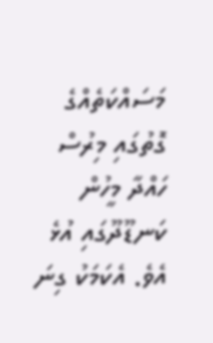މަސައްކަތެއްގެ ގޮތުގައި މިރުސް ހައްދާ މީހުން ކަނޑޫދޫގައި އުޅެ އެވެ. އެކަމަކު ގިނަ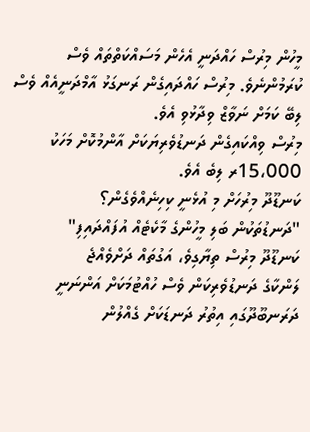މީހުން މިރުސް ހައްދަނީ އެހެން މަސައްކަތްތައް ވެސް ކުރަމުންނެވެ. މިރުސް ހައްދައިގެން ރަނގަޅު އާމްދަނީއެއް ވެސް ލިބޭ ކަމަށް ނަވާޒް ވިދާޅުވި އެވެ.
މިރުސް ވިއްކައިގެން ދަނޑުވެރިޔަކަށް އާންމުކޮށް މަހަކު 15،000ރ ލިބެ އެވެ.
ކަނޑޫދޫ މިރުހަށް މި އުޅެނީ ކިހިނެއްވެގެން؟
"ދަނޑުތަކުން ބަލި މީހުންގެ މާކެޓެއް އުފައްދައިފި"
ކަނޑޫދޫ މިރުސް ތިޔާގިވެ، އަގުތައް ދަށްވެއްޖެ
ލަންކާގެ ދަނޑުވެރިކަން ވެސް ހުއްޓުމަކަށް އަންނަނީ
ދަރަނބޫދޫގައި އިތުރު ދަނޑަކަށް ގެއްލުން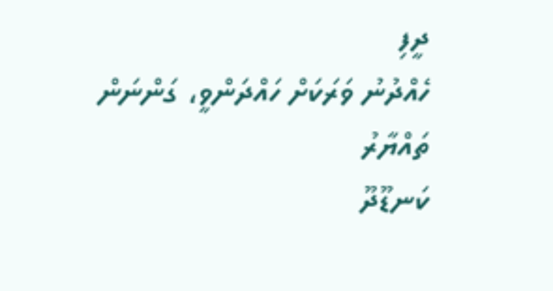ދީފި
ހެއްދުނު ވަރަކަށް ހައްދަންވީ، ގަންނަން ތައްޔާރު
ކަނޑޫދޫ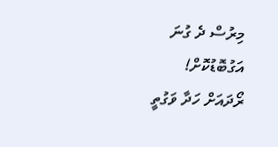މިރުސް ދެ ގުނަ އަގުބޮޑުކޮށް!
ރޯދައަށް ހަދާ ވަގުތީ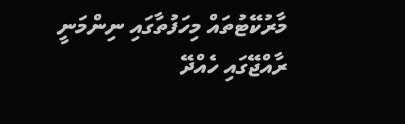މާރުކޭޓުތައް މިހަފުތާގައި ނިންމަނީ
ރާއްޖޭގައި ހެއްދޭ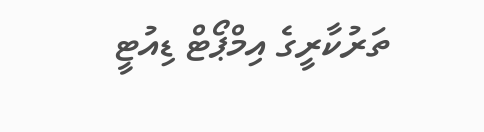ތަރުކާރީގެ އިމްޕޯޓް ޑިއުޓީ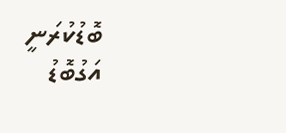ބޮޑުކުރަނީ
އަގުބޮޑު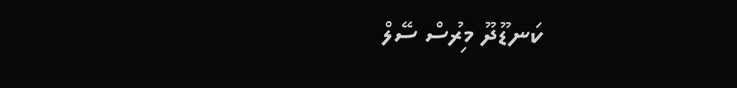ކަނޑޫދޫ މިރުސް ސޭލް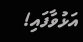އަޅުވާފައި!